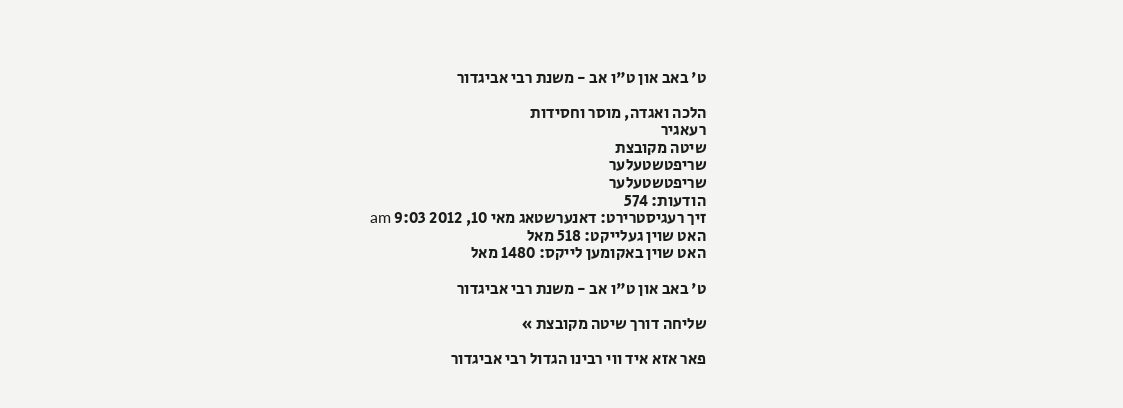ט' באב און ט"ו אב - משנת רבי אביגדור

הלכה ואגדה, מוסר וחסידות
רעאגיר
שיטה מקובצת
שריפטשטעלער
שריפטשטעלער
הודעות: 574
זיך רעגיסטרירט: דאנערשטאג מאי 10, 2012 9:03 am
האט שוין געלייקט: 518 מאל
האט שוין באקומען לייקס: 1480 מאל

ט' באב און ט"ו אב - משנת רבי אביגדור

שליחה דורך שיטה מקובצת »

פאר אזא איד ווי רבינו הגדול רבי אביגדור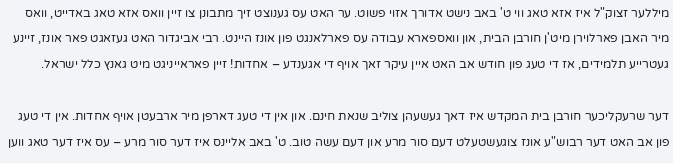מיללער זצוק"ל איז אזא טאג ווי ט' באב נישט אדורך אזוי פשוט. ער האט עס גענוצט זיך מתבונן צו זיין וואס אזא טאג באדייט, וואס מיר האבן פארלוירן מיט'ן חורבן הבית, און וואספארא עבודה עס פארלאנגט פון אונז היינט. רבי אביגדור האט געזאגט פאר אונז, זיינע געטרייע תלמידים, אז די טעג פון חודש אב האט איין עיקר זאך אויף די אגענדע – אחדות! זיין פאראייניגט מיט גאנץ כלל ישראל.

דער שרעקליכער חורבן בית המקדש איז דאך געשעהן צוליב שנאת חינם. און אין די טעג דארפן מיר ארבעטן אויף אחדות. אין די טעג פון אב האט דער רבוש"ע אונז צוגעשטעלט דעם סור מרע און דעם עשה טוב. ט' באב אליינס איז דער סור מרע – עס איז דער טאג ווען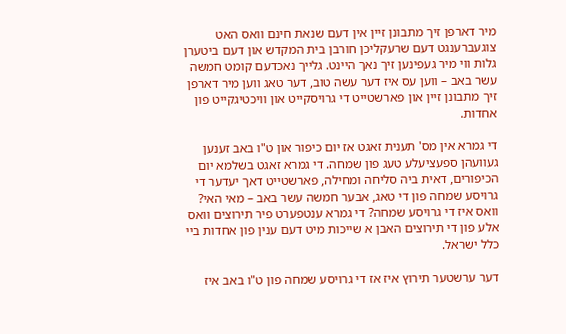מיר דארפן זיך מתבונן זיין אין דעם שנאת חינם וואס האט צוגעברענגט דעם שרעקליכן חורבן בית המקדש און דעם ביטערן גלות ווי מיר געפינען זיך נאך היינט. גלייך נאכדעם קומט חמשה עשר באב – ווען עס איז דער עשה טוב, דער טאג ווען מיר דארפן זיך מתבונן זיין און פארשטייט די גרויסקייט און וויכטיגקייט פון אחדות.

די גמרא אין מס' תענית זאגט אז יום כיפור און ט"ו באב זענען געוועהן ספעציעלע טעג פון שמחה. די גמרא זאגט בשלמא יום הכיפורים, דאית ביה סליחה ומחילה, פארשטייט דאך יעדער די גרויסע שמחה פון די טאג, אבער חמשה עשר באב – מאי האי? וואס איז די גרויסע שמחה? די גמרא ענטפערט פיר תירוצים וואס אלע פון די תירוצים האבן א שייכות מיט דעם ענין פון אחדות ביי כלל ישראל.

דער ערשטער תירוץ איז אז די גרויסע שמחה פון ט"ו באב איז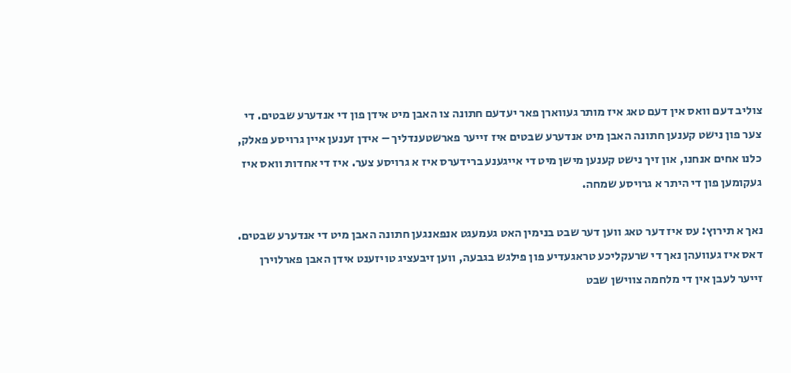צוליב דעם וואס אין דעם טאג איז מותר געווארן פאר יעדעם חתונה צו האבן מיט אידן פון די אנדערע שבטים. די צער פון נישט קענען חתונה האבן מיט אנדערע שבטים איז זייער פארשטענדליך – אידן זענען איין גרויסע פאלק, כלנו אחים אנחנו, און זיך נישט קענען מישן מיט די אייגענע ברידערס איז א גרויסע צער. איז די אחדות וואס איז געקומען פון די היתר א גרויסע שמחה.

נאך א תירוץ: עס איז דער טאג ווען דער שבט בנימין האט געמעגט אנפאנגען חתונה האבן מיט די אנדערע שבטים. דאס איז געוועהן נאך די שרעקליכע טראגעדיע פון פילגש בגבעה, ווען זיבעציג טויזענט אידן האבן פארלוירן זייער לעבן אין די מלחמה צווישן שבט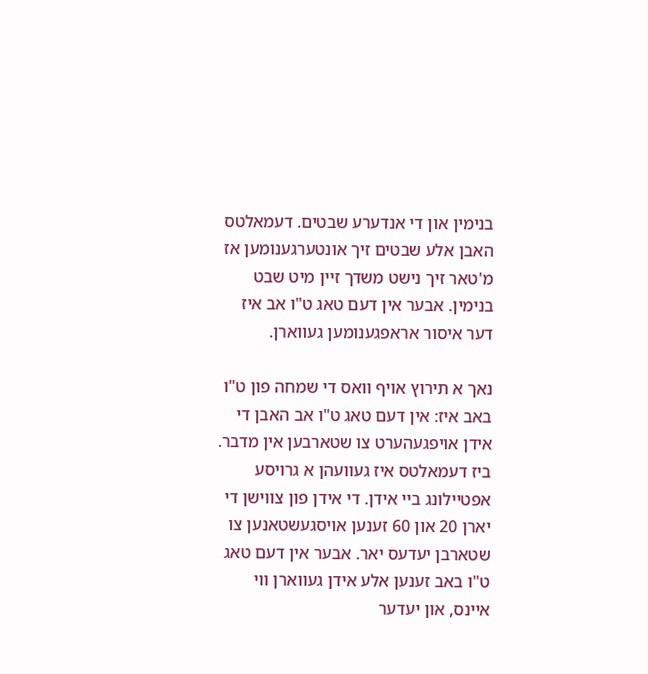בנימין און די אנדערע שבטים. דעמאלטס האבן אלע שבטים זיך אונטערגענומען אז מ'טאר זיך נישט משדך זיין מיט שבט בנימין. אבער אין דעם טאג ט"ו אב איז דער איסור אראפגענומען געווארן.

נאך א תירוץ אויף וואס די שמחה פון ט"ו באב איז: אין דעם טאג ט"ו אב האבן די אידן אויפגעהערט צו שטארבען אין מדבר. ביז דעמאלטס איז געוועהן א גרויסע אפטיילונג ביי אידן. די אידן פון צווישן די יארן 20 און 60 זענען אויסגעשטאנען צו שטארבן יעדעס יאר. אבער אין דעם טאג ט"ו באב זענען אלע אידן געווארן ווי איינס, און יעדער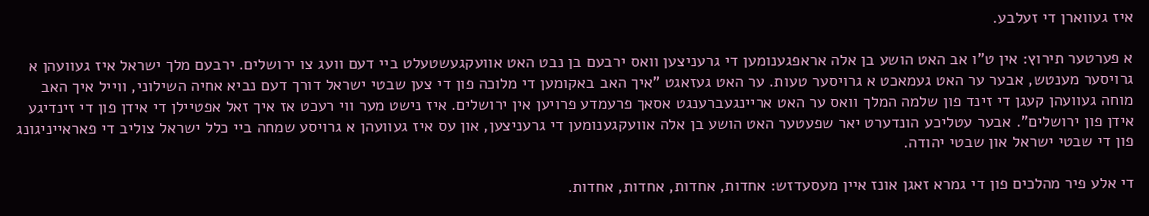איז געווארן די זעלבע.

א פערטער תירוץ: אין ט"ו אב האט הושע בן אלה אראפגענומען די גרעניצען וואס ירבעם בן נבט האט אוועקגעשטעלט ביי דעם וועג צו ירושלים. ירבעם מלך ישראל איז געוועהן א גרויסער מענטש, אבער ער האט געמאכט א גרויסער טעות. ער האט געזאגט "איך האב באקומען די מלוכה פון די צען שבטי ישראל דורך דעם נביא אחיה השילוני, ווייל איך האב מוחה געוועהן קעגן די זינד פון שלמה המלך וואס ער האט אריינגעברענגט אסאך פרעמדע פרויען אין ירושלים. איז נישט מער ווי רעכט אז איך זאל אפטיילן די אידן פון די זינדיגע אידן פון ירושלים". אבער עטליכע הונדערט יאר שפעטער האט הושע בן אלה אוועקגענומען די גרעניצען, און עס איז געוועהן א גרויסע שמחה ביי כלל ישראל צוליב די פאראייניגונג פון די שבטי ישראל און שבטי יהודה.

די אלע פיר מהלכים פון די גמרא זאגן אונז איין מעסעדזש: אחדות, אחדות, אחדות, אחדות.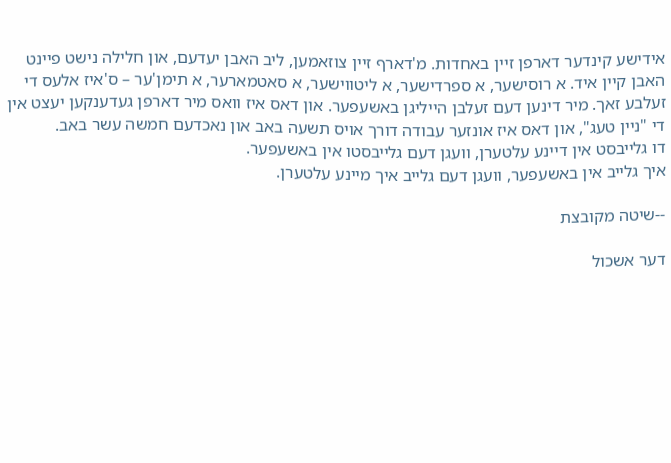אידישע קינדער דארפן זיין באחדות. מ'דארף זיין צוזאמען, ליב האבן יעדעם, און חלילה נישט פיינט האבן קיין איד. א רוסישער, א ספרדישער, א ליטווישער, א סאטמארער, א תימן'ער – ס'איז אלעס די זעלבע זאך. מיר דינען דעם זעלבן הייליגן באשעפער. און דאס איז וואס מיר דארפן געדענקען יעצט אין די "ניין טעג", און דאס איז אונזער עבודה דורך אויס תשעה באב און נאכדעם חמשה עשר באב.
דו גלייבסט אין דיינע עלטערן, וועגן דעם גלייבסטו אין באשעפער.
איך גלייב אין באשעפער, וועגן דעם גלייב איך מיינע עלטערן.

--שיטה מקובצת

דער אשכול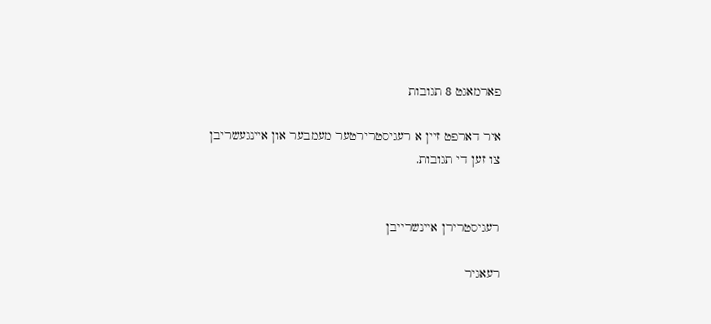פארמאגט 8 תגובות

איר דארפט זיין א רעגיסטרירטער מעמבער און איינגעשריבן צו זען די תגובות.


רעגיסטרירן איינשרייבן

רעאגיר